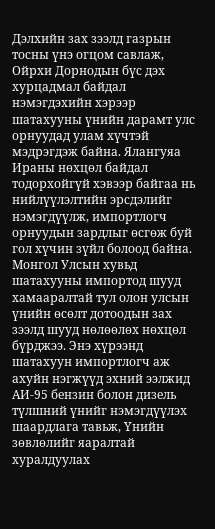Дэлхийн зах зээлд газрын тосны үнэ огцом савлаж, Ойрхи Дорнодын бүс дэх хурцадмал байдал нэмэгдэхийн хэрээр шатахууны үнийн дарамт улс орнуудад улам хүчтэй мэдрэгдэж байна. Ялангуяа Ираны нөхцөл байдал тодорхойгүй хэвээр байгаа нь нийлүүлэлтийн эрсдэлийг нэмэгдүүлж, импортлогч орнуудын зардлыг өсгөж буй гол хүчин зүйл болоод байна.
Монгол Улсын хувьд шатахууны импортод шууд хамааралтай тул олон улсын үнийн өсөлт дотоодын зах зээлд шууд нөлөөлөх нөхцөл бүрджээ. Энэ хүрээнд шатахуун импортлогч аж ахуйн нэгжүүд эхний ээлжид АИ-95 бензин болон дизель түлшний үнийг нэмэгдүүлэх шаардлага тавьж, Үнийн зөвлөлийг яаралтай хуралдуулах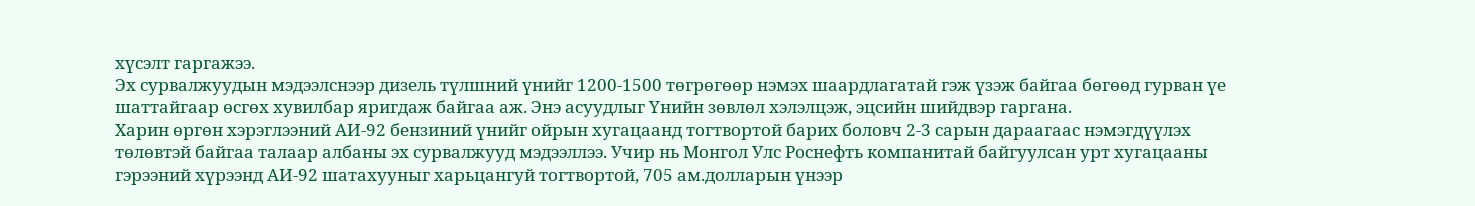хүсэлт гаргажээ.
Эх сурвалжуудын мэдээлснээр дизель түлшний үнийг 1200-1500 төгрөгөөр нэмэх шаардлагатай гэж үзэж байгаа бөгөөд гурван үе шаттайгаар өсгөх хувилбар яригдаж байгаа аж. Энэ асуудлыг Үнийн зөвлөл хэлэлцэж, эцсийн шийдвэр гаргана.
Харин өргөн хэрэглээний АИ-92 бензиний үнийг ойрын хугацаанд тогтвортой барих боловч 2-3 сарын дараагаас нэмэгдүүлэх төлөвтэй байгаа талаар албаны эх сурвалжууд мэдээллээ. Учир нь Монгол Улс Роснефть компанитай байгуулсан урт хугацааны гэрээний хүрээнд АИ-92 шатахууныг харьцангуй тогтвортой, 705 ам.долларын үнээр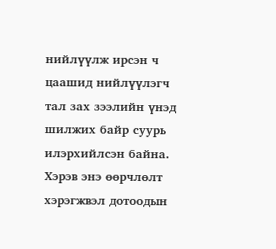нийлүүлж ирсэн ч цаашид нийлүүлэгч тал зах зээлийн үнэд шилжих байр суурь илэрхийлсэн байна.
Хэрэв энэ өөрчлөлт хэрэгжвэл дотоодын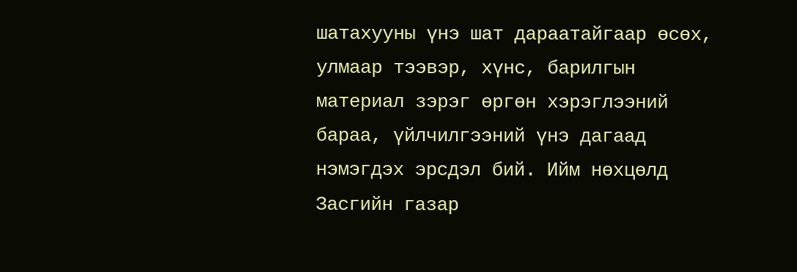шатахууны үнэ шат дараатайгаар өсөх, улмаар тээвэр, хүнс, барилгын материал зэрэг өргөн хэрэглээний бараа, үйлчилгээний үнэ дагаад нэмэгдэх эрсдэл бий. Ийм нөхцөлд Засгийн газар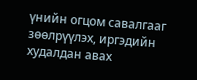үнийн огцом савалгааг зөөлрүүлэх, иргэдийн худалдан авах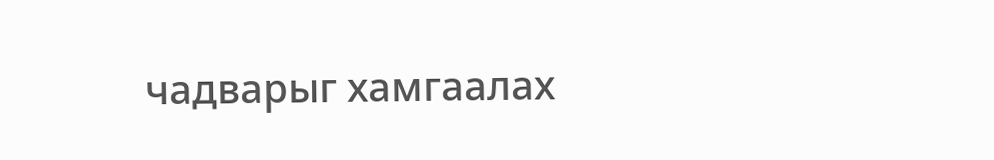чадварыг хамгаалах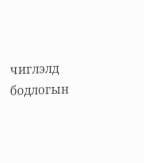чиглэлд бодлогын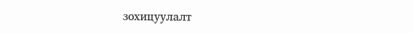зохицуулалт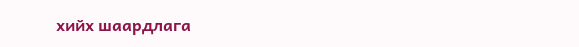хийх шаардлага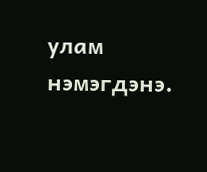улам нэмэгдэнэ.